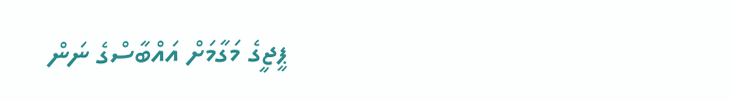ޕީޖީގެ މަގާމަށް އައްބާސްގެ ނަން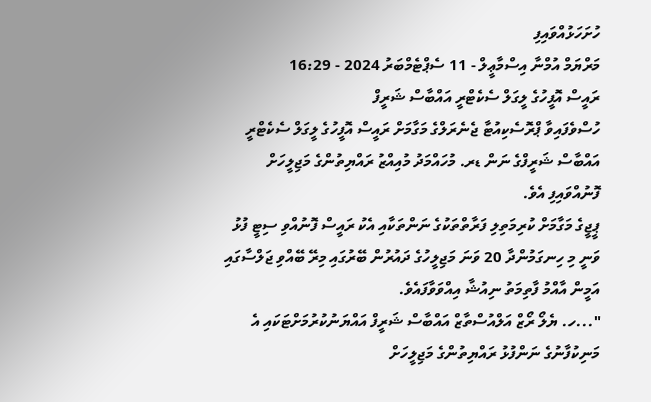ހުށަހަޅުއްވައިފި
މަރްޔަމް އުމްނާ އިސްމާޢީލް - 11 ސެޕްޓެމްބަރު 2024 - 16:29
ރައީސް އޮފީހުގެ ލީގަލް ސެކެޓްރީ އައްބާސް ޝަރީފް
ހުސްވެފައިވާ ޕްރޮސެކިއުޓާ ޖެނެރަލްގެ މަގާމަށް ރައީސް އޮފީހުގެ ލީގަލް ސެކެޓްރީ އައްބާސް ޝަރީފްގެ ނަން ޑރ. މުހައްމަދު މުއިއްޒު ރައްޔިތުންގެ މަޖިލީހަށް ފޮނުއްވައިފި އެވެ.
ޕީޖީގެ މަގާމަށް ކުރިމަތިލި ފަރާތްތަކުގެ ނަންތަކާއި އެކު ރައީސް ފޮނުއްވި ސިޓީ ފުޅު ވަނީ މި ހިނގަމުންދާ 20 ވަނަ މަޖިލީހުގެ ދައުރުން ބޭރުގައި މިރޭ ބޭއްވި ޖަލްސާގައި އަމީން އާއްމު ފާތިމަތު ނިއުޝާ އިއްވަވާފައެވެ.
"...ހ. ޔެލޯ ރޯޒް އަލްއުސްތާޒް އައްބާސް ޝަރީފް އައްޔަނުކުރުމަށްޓަކައި އެ މަނިކުފާނުގެ ނަންފުޅު ރައްޔިތުންގެ މަޖިލީހަށް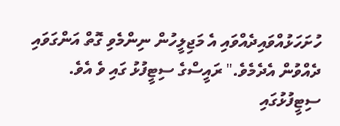ހުށަހަޅުއްވައިދެއްވައި އެ މަޖިލީހުން ނިންމެވި ގޮތް އަންގަވައި ދެއްވުން އެދެމެވެ." ރައީސްގެ ސިޓީފުޅު ގައި ވެ އެވެ.
ސިޓީފުޅުގައި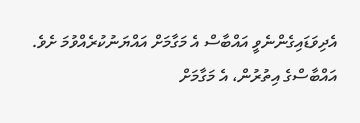އެދިވަޑައިގެންނެވީ އައްބާސް އެ މަގާމަށް އައްޔަނުކުރެއްވުމަ ށެވެ.
އައްބާސްގެ އިތުރުން، އެ މަގާމަށް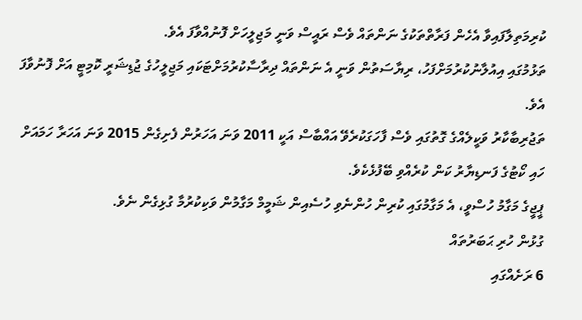ކުރިމަތިލާފައިވާ އެހެން ފަރާތްތަކުގެ ނަންތައް ވެސް ރައީސް ވަނީ މަޖިލީހަށް ފޮނުއްވާފަ އެވެ.
ތަޅުމުގައި އިއުލާނުކުރުމަށްފަހު، ރިޔާސަތުން ވަނީ އެ ނަންތައް ދިރާސާކުރުމަށްޓަކައި މަޖިލީހުގެ ޖުޑިޝަރީ ކޮމިޓީ އަށް ފޮނުވާފަ އެވެ.
ތަޖުރިބާކާރު ވަކީލެއްގެ ގޮތުގައި ވެސް ފާހަގަކުރެވޭ އައްބާސް އަކީ 2011 ވަނަ އަހަރުން ފެށިގެން 2015 ވަނަ އަހަރާ ހަމައަށް ހައި ކޯޓުގެ ފަނޑިޔާރު ކަން ކުރެއްވި ބޭފުޅެކެވެ.
ޕީޖީގެ މަގާމު ހުސްވީ، އެ މަގާމުގައި ކުރިން ހުންނެވި ހުސެއިން ޝަމީމް މަގާމުން ވަކިކުރުމާ ގުޅިގެން ނެވެ.
ގުޅުން ހުރި ޙަބަރުތައް
6 ރަށެއްގައި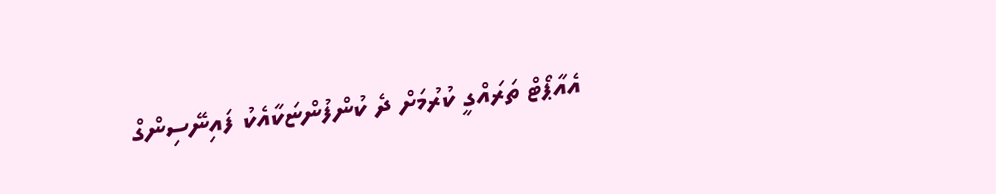އެއާޕޯޓް ތަރައްގީ ކުރުމަށް ދެ ކުންފުންޏަކާއެކު ފައިނޭސިންގް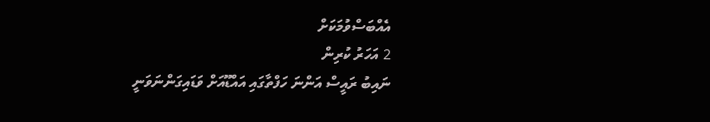އެއްބަސްވުމަކަށް
2 އަހަރު ކުރިން
ނައިބު ރައީސް އަންނަ ހަފްތާގައި އައްޑޫއަށް ވަޑައިގަންނަވަނީ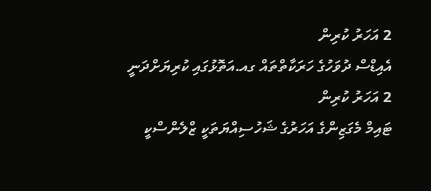2 އަހަރު ކުރިން
އެއިޑްސް ދުވަހުގެ ހަރަކާތްތައް ގއ.އަތޮޅުގައި ކުރިޔަށްދަނީ
2 އަހަރު ކުރިން
ޓައިމް މެގަޒިންގެ އަހަރުގެ ޝަހުސިއްޔަތަކީ ޒްލެންސްކީ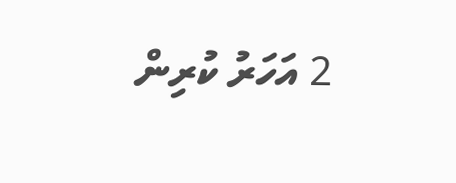2 އަހަރު ކުރިން